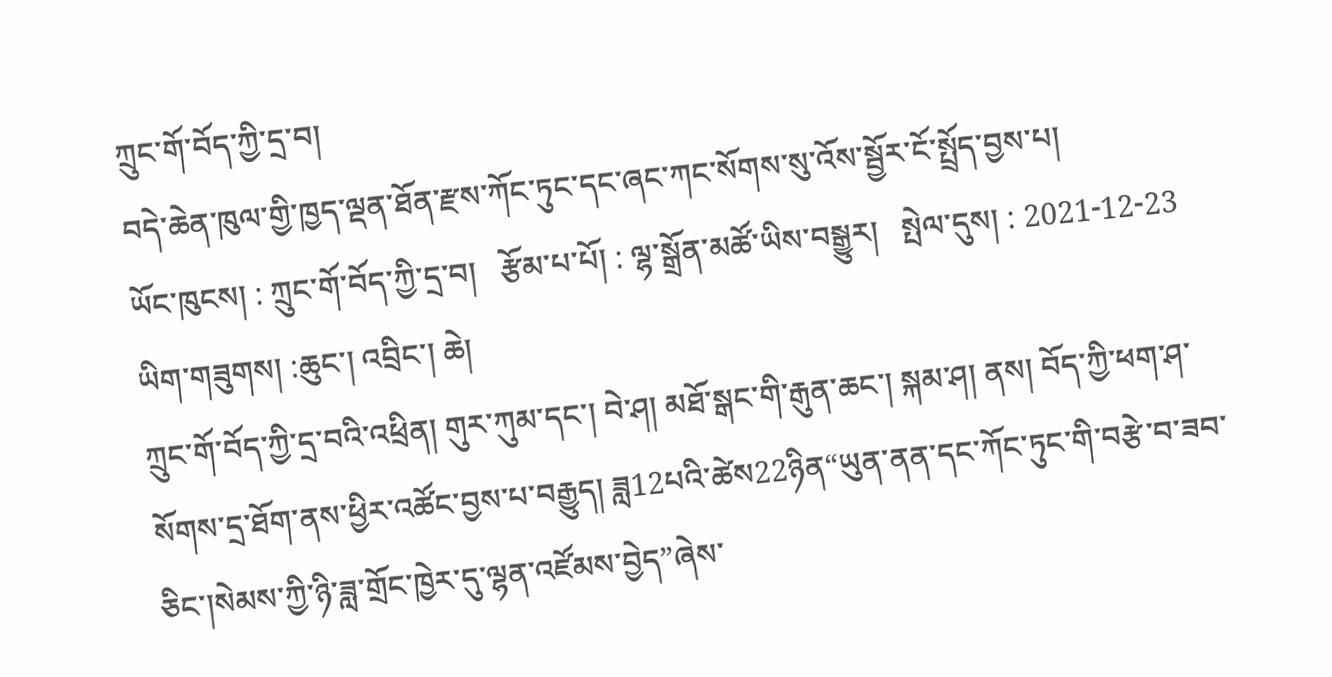ཀྲུང་གོ་བོད་ཀྱི་དྲ་བ།
བདེ་ཆེན་ཁུལ་གྱི་ཁྱད་ལྡན་ཐོན་རྫས་ཀོང་ཏུང་དང་ཞང་ཀང་སོགས་སུ་འོས་སྦྱོར་ངོ་སྤྲོད་བྱས་པ།
ཡོང་ཁུངས། : ཀྲུང་གོ་བོད་ཀྱི་དྲ་བ།   རྩོམ་པ་པོ། : ལྷ་སྒྲོན་མཚོ་ཡིས་བསྒྱུར།   སྤེལ་དུས། : 2021-12-23
ཡིག་གཟུགས། :ཆུང་། འབྲིང་། ཆེ།
ཀྲུང་གོ་བོད་ཀྱི་དྲ་བའི་འཕྲིན། གུར་ཀུམ་དང་། བེ་ཤ། མཐོ་སྒང་གི་རྒུན་ཆང་། སྐམ་ཤ། ནས། བོད་ཀྱི་ཕག་ཤ་སོགས་དྲ་ཐོག་ནས་ཕྱིར་འཚོང་བྱས་པ་བརྒྱུད། ཟླ12པའི་ཚེས22ཉིན“ཡུན་ནན་དང་ཀོང་ཏུང་གི་བརྩེ་བ་ཟབ་ཅིང་།སེམས་ཀྱི་ཉི་ཟླ་གྲོང་ཁྱེར་དུ་ལྷན་འཛོམས་བྱེད”ཞེས་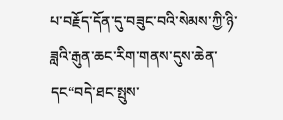པ་བརྗོད་དོན་དུ་བཟུང་བའི་སེམས་ཀྱི་ཉི་ཟླའི་རྒུན་ཆང་རིག་གནས་དུས་ཆེན་དང“བདེ་ཐང་སྤུས་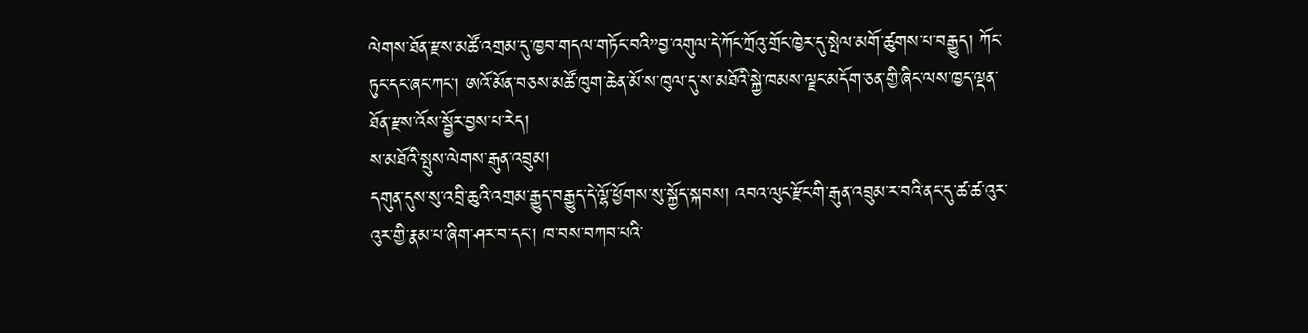ལེགས་ཐོན་རྫས་མཚོ་འགྲམ་དུ་ཁྱབ་གདལ་གཏོང་བའི”བྱ་འགུལ་དེ་ཀོང་ཀྲོའུ་གྲོང་ཁྱེར་དུ་སྤེལ་མགོ་ཚུགས་པ་བརྒྱུད། ཀོང་ཏུང་དང་ཞང་ཀང་། ཨའོ་མོན་བཅས་མཚོ་ཁུག་ཆེན་མོ་ས་ཁུལ་དུ་ས་མཐོའི་སྐྱེ་ཁམས་ལྗང་མདོག་ཅན་གྱི་ཞིང་ལས་ཁྱད་ལྡན་ཐོན་རྫས་འོས་སྦྱོར་བྱས་པ་རེད།
ས་མཐོའི་སྤུས་ལེགས་རྒུན་འབྲུམ།
དགུན་དུས་སུ་འབྲི་ཆུའི་འགྲམ་རྒྱུད་བརྒྱུད་དེ་ལྷོ་ཕྱོགས་སུ་སྐྱོད་སྐབས། འབའ་ལུང་རྫོང་གི་རྒུན་འབྲུམ་ར་བའི་ནང་དུ་ཚ་ཚ་འུར་འུར་གྱི་རྣམ་པ་ཞིག་ཤར་བ་དང་། ཁ་བས་བཀབ་པའི་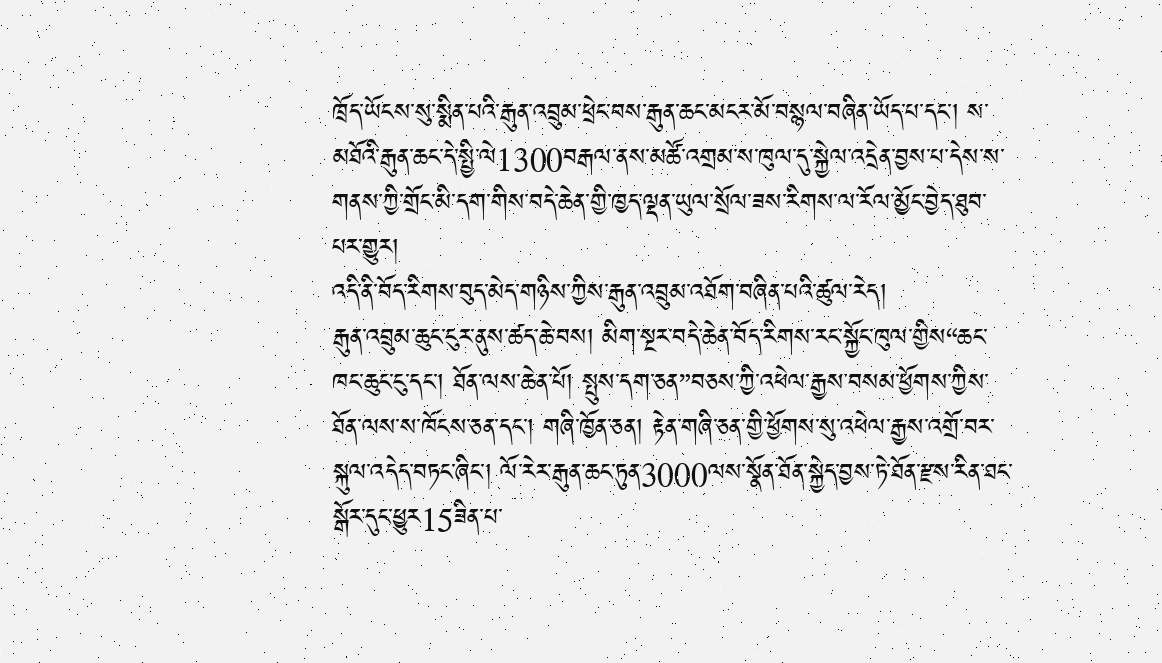ཁྲོད་ཡོངས་སུ་སྨིན་པའི་རྒུན་འབྲུམ་ཕྲེང་བས་རྒུན་ཆང་མངར་མོ་བསྙལ་བཞིན་ཡོད་པ་དང་། ས་མཐོའི་རྒུན་ཆང་དེ་སྤྱི་ལེ1300བརྒལ་ནས་མཚོ་འགྲམ་ས་ཁུལ་དུ་སྐྱེལ་འདྲེན་བྱས་པ་དེས་ས་གནས་ཀྱི་གྲོང་མི་དག་གིས་བདེ་ཆེན་གྱི་ཁྱད་ལྡན་ཡུལ་སྲོལ་ཟས་རིགས་ལ་རོལ་མྱོང་བྱེད་ཐུབ་པར་གྱུར།
འདི་ནི་བོད་རིགས་བུད་མེད་གཉིས་ཀྱིས་རྒུན་འབྲུམ་འཐོག་བཞིན་པའི་ཚུལ་རེད།
རྒུན་འབྲུམ་ཆུང་ངུར་ནུས་ཚད་ཆེ་བས། མིག་སྔར་བདེ་ཆེན་བོད་རིགས་རང་སྐྱོང་ཁུལ་གྱིས“ཆང་ཁང་ཆུང་ངུ་དང་། ཐོན་ལས་ཆེན་པོ། སྤུས་དག་ཅན”བཅས་ཀྱི་འཕེལ་རྒྱས་བསམ་ཕྱོགས་ཀྱིས་ཐོན་ལས་ས་ཁོངས་ཅན་དང་། གཞི་ཁྱོན་ཅན། རྟེན་གཞི་ཅན་གྱི་ཕྱོགས་སུ་འཕེལ་རྒྱས་འགྲོ་བར་སྐུལ་འདེད་བཏང་ཞིང་། ལོ་རེར་རྒུན་ཆང་ཏུན3000ལས་སྣོན་ཐོན་སྐྱེད་བྱས་ཏེ་ཐོན་རྫས་རིན་ཐང་སྒོར་དུང་ཕྱུར15ཟིན་པ་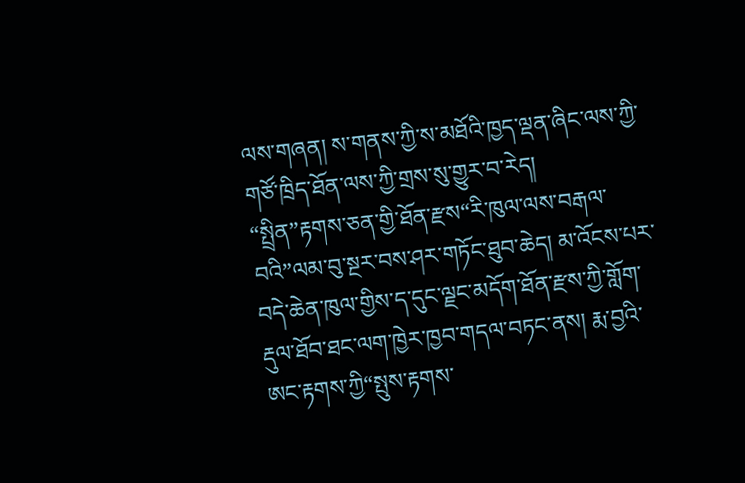ལས་གཞན། ས་གནས་ཀྱི་ས་མཐོའི་ཁྱད་ལྡན་ཞིང་ལས་ཀྱི་གཙོ་ཁྲིད་ཐོན་ལས་ཀྱི་གྲས་སུ་གྱུར་བ་རེད།
“སྤྲིན”རྟགས་ཅན་གྱི་ཐོན་རྫས“རི་ཁུལ་ལས་བརྒལ་བའི”ལམ་བུ་སྔར་བས་ཤར་གཏོང་ཐུབ་ཆེད། མ་འོངས་པར་བདེ་ཆེན་ཁུལ་གྱིས་ད་དུང་ལྗང་མདོག་ཐོན་རྫས་ཀྱི་གློག་རྡུལ་ཐོབ་ཐང་ལག་ཁྱེར་ཁྱབ་གདལ་བཏང་ནས། རྨ་བྱའི་ཨང་རྟགས་ཀྱི“སྤུས་རྟགས་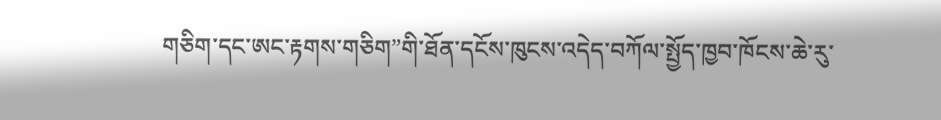གཅིག་དང་ཨང་རྟགས་གཅིག”གི་ཐོན་དངོས་ཁུངས་འདེད་བཀོལ་སྤྱོད་ཁྱབ་ཁོངས་ཆེ་རུ་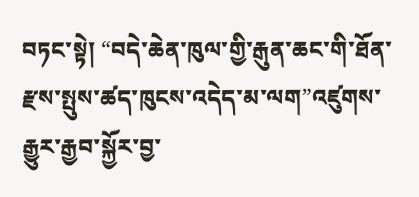བཏང་སྟེ། “བདེ་ཆེན་ཁུལ་གྱི་རྒུན་ཆང་གི་ཐོན་རྫས་སྤུས་ཚད་ཁུངས་འདེད་མ་ལག”འཛུགས་རྒྱུར་རྒྱབ་སྐྱོར་བྱ་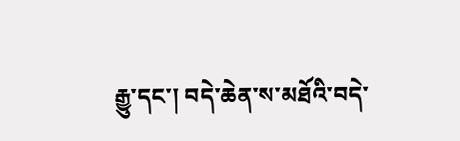རྒྱུ་དང་། བདེ་ཆེན་ས་མཐོའི་བདེ་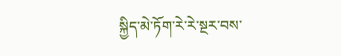སྐྱིད་མེ་ཏོག་རེ་རེ་སྔར་བས་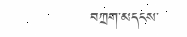བཀྲག་མདངས་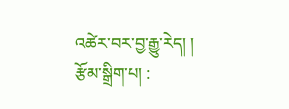འཚེར་བར་བྱ་རྒྱུ་རེད། །
རྩོམ་སྒྲིག་པ། :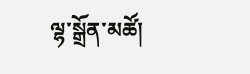ལྷ་སྒྲོན་མཚོ།